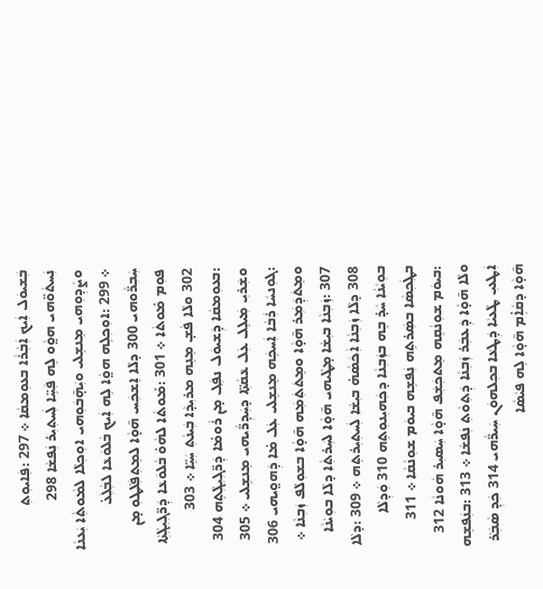ܒܲܫܝܘܿܠ ܐܲܝܟ ܐܲܒܼܵܪܵܐ ܒܥܘܼܡܩܵܐ ܀ 297 :ܦܲܐܝܘܼܬܼ ܢܲܚܬܵܘ̈ܗܝ ܗܘ̤ܵܘ ܠܹܗ ܦܲܚܹ̈ܐ ܠܲܚܬܼܝܼܪ ܢܲܦܫܵܐ 298 ܘܨܵܕܼܘܼܗܝ ܡܸܢܫܹܠܝ ܘܝܲܗ̣̄ܒܿܘܼܗܝ ܐܘܼܟܼܠܵܐ ܠܡܵܘܬܼܵܐ ܝܲܥܢܵܐ ܀ 299 :ܐܘܼܟܼܠܹܗ ܗܘ̤ܵܐ ܠܹܗ ܐܲܝܟ ܒܵܠܘܿܥܵܐ ܠܒܼܵܠܲܥ̇ ܚܲܒܼܪ̈ܵܘܗܝ 300 ܕܠܵܐ ܐܸܫܟܲܚ ܗ̄ܘ̣ܵܐ ܠܡܸܬܼܦܲܠܵܛܘܼ ܡ̣ܢ ܦܘܼܡ ܡ̇ܘܬܵܐ ܀ 301 :ܡ̇ܘܬܵܐ ܠܗܵܘ̇ ܒܵܠܘܿܥܵܐ ܕܲܪ̈ܓܼܝܼܓܼܵܬܼܵܐ 302 ܘܠܵܐ ܦܵܫ̣ ܡܸܢܹܗ ܡܪܝܼܕܵܐ ܒܲܝܢܵܬܼ ܚܲܝܹ̈ܐ ܀ 303 :ܒܥܘܼܡܩܵܐ ܕܲܫܝܘܿܠ ܢܦ݂ܲܠ ܡ̣ܢ ܪܵܘܡ̇ܐ ܕܲܪ̈ܓܼܝܼܓܼܵܬܹܗ 304 ܘܫܲܪܝܼ ܡܲܝܠܸܠ ܥܲܠ ܥܵܩܵܬܼ̈ܐ ܕܚܲܕܼܪ̈ܵܝܗܝ ܡܸܢܫܹܠܝ ܀ 305 :ܓܘܼܢܚܵܐ ܪܲܒܵܐ ܐܲܚܟܹܿܗ ܡܸܢܫܹܠܝ ܥܲܠ ܡ̇ܐ ܕܲܗܘ̤ܝܗܝ 306 ܘܡܸܬܿܕܲܡܲܪ ܗ̄ܘ̣ܵܐ ܘܡܸܬܿܬܲܡܲܗ ܗ̄ܘ̣ܵܐ ܒܫܘܼܠܵܦ ܙܲܒܼܢܵܐ ܀ 307 :ܙܲܒܼܢܵܐ ܒܝܼܫܵܐ ܡ̣ܛܵܝܗܝ ܗ̄ܘ̣ܵܐ ܠܚܲܪܬܼܵܐ ܕܠܵܐ ܒܘܼܝܵܢܵܐ 308 ܕܠܵܐ ܙܲܒܼܢܵܐ ܐܲܟܿܣܵܗ̇ ܒܝܼܫܵܐ ܠܲܚܬܼܝܼܪܬܹܗ ܀ 309 :ܕܠܵܐ ܒܘܼܝܵܢܵܐ ܚܵܪ̣ ܒܹܗ ܒܙܲܒܼܢܵܐ ܕܟܲܗܝܼܢܘܼܬܹܗ 310 ܘܲܕܼܠܵܐ ܒܛܲܟܼܣܵܐ ܒܣܲܪܬܹܗ ܢܲܦܫܹܗ ܒܝܘܿܡ ܫܘܼܢܵܩܵܐ ܀ 311 :ܒܝܘܿܡ ܫܘܼܢܵܩܹܗ ܡܸܬܟܲܫܲܦ ܗ̄ܘ̣ܵܐ ܚܲܣܝܼܪ ܗܵܘܢܵܐ 312 ܘܠܵܐ ܗ̄ܘ̣ܵܐ ܕܲܥܒܲܪ ܙܲܒܼܢܵܐ ܕܲܬܼܘܵܬܼ ܢܲܦܫܵܐ ܀ 313 :ܒܢܲܦܫܹܗ ܐܲܛܥܝܼ ܛܵܥܝܵܐ ܕܲܛܥܵܐ ܒܟܼܠܗܘܿܢ ܚܲܝܪ̈ܵܗܝ 314 ܟܲܕܼ ܣܵܒܲ݁ܪ ܗ̄ܘ̣ܵܐ ܕܩܵܐܹ̇ܡ ܗ̄ܘ̣ܵܐ ܠܹܗ ܦܝܵܣܵܐ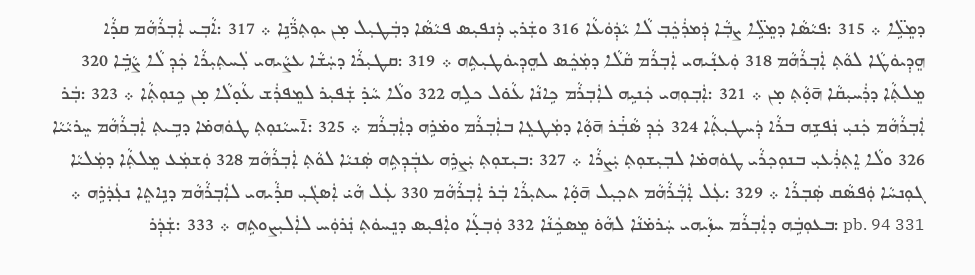ܕܡܸܠܹ̈ܐ ܀ 315 :ܦܝܵܣܵܐ ܕܡܸܠܹ̈ܐ ܨܒܼܵܐ ܕܲܡܪܲܟܸܿܒܼ ܠܵܐ ܝܵܕܲܘܿܥܵܐ 316 ܘܫܲܪܝܼ ܕܲܢܦܝܼܣ ܦܝܵܣܵܐ ܕܒܲܛܝܼܠ ܡ̣ܢ ܝܘܼܬܼܪ̈ܵܢܹܐ ܀ 317 :ܐܵܒܼܝ ܐܲܒܼܪܵܗܵܡ ܩܪ̣ܵܐ ܗܸܕܼܝܘܿܛܵܐ ܠܘܵܬܼ ܐܲܒܼܪܵܗܵܡ 318 ܘܲܥܢ̣ܵܝܗܝ ܐܲܒܼܪܵܡ ܩܵܠܵܐ ܕܡܲܟܸܿܣ ܠܗܸܕܼܝܘܿܛܝܼܬܹܗ ܀ 319 :ܩܛܝܼܪܵܐ ܕܚܲܫܵܐ ܥܨܵܝܗܝ ܠܲܚܬܼܝܼܪܵܐ ܟܲܕܼ ܠܵܐ ܨܵܒܹ̇ܐ 320 ܡܸܠܬܼܵܐ ܕܪܲܚܝܼܩܵܐ ܗ̄ܘ̣ܵܬܼ ܡ̣ܢ ܀ 321 :ܐܲܒܼܘܼܗܝ ܟܲܢܝܹܗ ܠܐܲܒܼܪܵܡ ܟܹܐܢܵܐ ܥܵܘ̇ܠ ܟܠܹܗ 322 ܘܠܵܐ ܚܵܪ̣ ܫܲܦܝܼܪ ܠܡܸܦܪܲܫ ܥܵܘ̣ܠܵܐ ܡ̣ܢ ܟܹܢܘܼܬܼܵܐ ܀ 323 :ܒܲܪ ܐܲܒܼܪܵܗܵܡ ܟܲܢܝܼ ܢܲܦܫܹܗ ܒܪܵܐ ܕܲܚܛܝܼܬܼܵܐ 324 ܟܲܕܼ ܣܵܒܲ݁ܪ ܗ̄ܘ̣ܵܐ ܕܡܲܛܥܸܐ ܒܐܲܒܼܪܵܡ ܘܡ̇ܪܹܗ ܕܐܲܒܼܪܵܡ ܀ 325 :ܐ̄ܚܝܵܢܘܼܬܼ ܛܘܿܗܡ̇ܐ ܕܒܹܝܬܼ ܐܲܒܼܪܵܗܵܡ ܚܸܪܝܵܝܵܐ 326 ܘܠܵܐ ܐܸܬܼܪܲܥܝܼ ܒܢܘܼܟܼܪܵܝ ܛܘܿܗܡ̇ܐ ܠܒܼܝܼܫܘܼܬܼ ܝܲܨܪܵܐ ܀ 327 :ܒܝܼܫܘܼܬܼ ܝܲܨܪܹܗ ܥܒ݂ܲܕܼܬܹܗ ܣܲܢܝܵܐ ܠܘܵܬܼ ܐܲܒܼܪܵܗܵܡ 328 ܘܲܫܡܲܥ ܡܸܠܬܼܵܐ ܕܡܲܠܝܵܐ ܓܘܼܢܚܵܐ ܘܲܦܣܵܩ ܣܲܒܼܪܵܐ ܀ 329 :ܥܲܠ ܐܲܒܼܵܪܵܗܵܡ ܬܟܼܝܼܠ ܗ̄ܘ̣ܵܐ ܚܬܝܼܪܵܐ ܒܲܪ ܐܲܒܼܪܵܗܵܡ 330 ܥܲܠ ܗܵܝ̇ ܐܲܣܓܿܝܼ ܩܪ̣ܵܝܗܝ ܠܐܲܒܼܪܵܗܵܡ ܕܢܹܐܬܸܐ ܢܥܲܕܿܪܹܗ ܀ pb. 94 331 :ܒܥܘܼܒܹܿܗ ܕܐܲܒܼܪܵܡ ܚܙ̣ܵܝܗܝ ܚܲܪܡ̇ܢܵܐ ܠܗܵܘ̇ ܡܸܣܟܹܿܢܵܐ 332 ܘܲܒܼܥ̣ܵܐ ܘܐܲܦܝܼܣ ܕܢܸܚܘܿܬܼ ܢܲܪܘܲܚ ܠܐܲܠܝܼܨܘܬܹܗ ܀ 333 :ܫܲܕܲܪ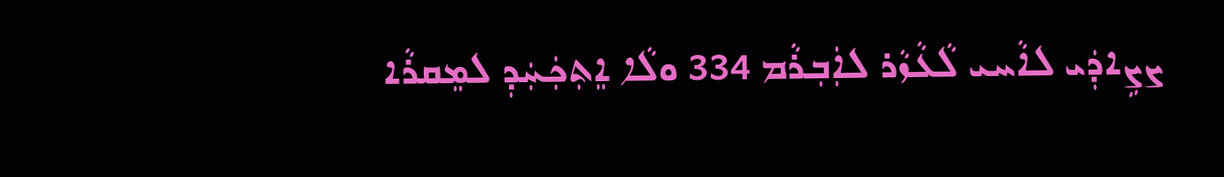ܨܨܹܐܕܲܝ ܠܐܵܚܝ ܠܵܥܵܙܵܪ ܠܐܲܒܼܪܵܡ 334 ܘܠܵܐ ܐܸܬܼܟܲܚܲܕܼ ܠܡܸܩܪܵܐ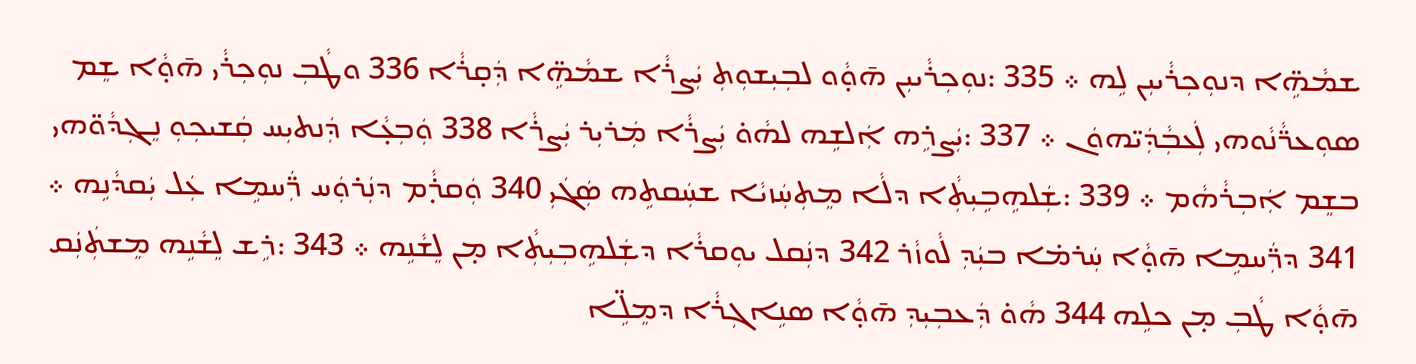ܫܡܵܗܹ̈ܐ ܕܢܘܼܟܼܪܵܝܝܼܢ ܠܹܗ ܀ 335 :ܢܘܼܟܼܪܵܝܝܼܢ ܗ̄ܘ̣ܵܘ ܠܒܼܝܼܫܘܼܬܼ ܝܲܨܪܵܐ ܫܡܵܗܹ̈ܐ ܕܲܩ̣ܪܵܐ 336 ܘܛܵܒܼ ܢܘܼܟܼܪܵܝ ܗ̄ܘ̣ܵܐ ܫܸܡ ܣܘܼܥܪ̈ܵܢܵܘܗܝ ܠܲܥܒܼܵܕܲܝ̈ܗܘܿܢ ܀ 337 :ܝܲܨܪܹܗ ܐܲܠܫܹܗ ܠܗܵܘ̇ ܝܲܨܪܵܐ ܡܲܪܝܼܪ ܝܲܨܪܵܐ 338 ܘܲܒܼܥ̣ܵܐ ܕܲܢܬܝܼܚ ܩܲܫܝܟܼܘܼ ܢܸܓܼܕܵܘ̈ܗܝ ܒܫܸܡ ܐܲܒܼܪܵܗܵܡ ܀ 339 :ܫܲܠܗܹܒܹܝܼܬܼܵܐ ܕܠܵܐ ܡܸܬܼܚܲܙܝܵܐ ܫܚܲܩܬܹܗ ܣܲܓܿܝܼ 340 ܘܲܩܪ̣ܵܡ ܕܢܲܪܘܲܚ ܪ̈ܲܚܡܹܐ ܥܲܠ ܝܲܩܕܵܢܹܗ ܀ 341 ܕܪ̈ܲܚܡܹܐ ܗ̄ܘ̣ܵܐ ܚܲܪܡ̇ܐ ܒܝܲܕܼ ܠܵܘܙܵܪ 342 ܕܢܲܩܠ ܝܘܼܩܪܵܐ ܕܫܲܠܗܹܒܼܝܼܬܼܵܐ ܡ̣ܢ ܠܸܫܵܢܹܗ ܀ 343 :ܪܹܫ ܠܸܫܵܢܹܗ ܡܸܫܬܲܢܲܩ ܗ̄ܘ̣ܵܐ ܛܵܒܼ ܡ̣ܢ ܟܠܹܗ 344 ܗܵܘ̇ ܕܲܥܒܼܝܼܕܼ ܗ̄ܘ̣ܵܐ ܣܢܹܐܓܼܪܵܐ ܕܡܸܠܹ̈ܐ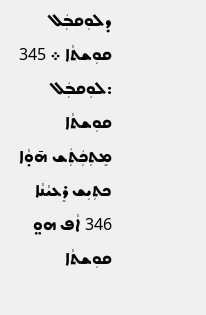ܕܠܘܼܩܒܲܠ ܩܘܼܫܬܵܐ ܀ 345 :ܠܘܼܩܒܲܠ ܩܘܼܫܬܵܐ ܡܸܬܼܟܲܬܲܫ ܗ̄ܘ̣ܵܐ ܟܬܼܝܼܫ ܪܸܥܝܵܢܵܐ 346 ܐܵܦ ܗܘ̤ ܩܘܼܫܬܵܐ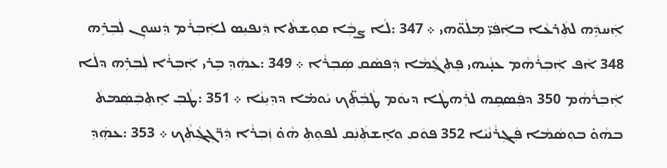ܐܲܚܕܹܿܗ ܠܬܲܪܥܵܐ ܒܐܲܦܲܝ̈ ܡܸܠܵܘ̈ܗܝ ܀ 347 :ܠܵܐ ܨܒܼܵܐ ܩܘܼܫܬܵܐ ܕܲܢܦܝܼܣ ܠܐܲܒܼܪܵܡ ܕܲܢܚܘܼܢ ܠܲܒܼܪܹܗ 348 ܐܵܦ ܐܲܒܼܪܵܗܵܡ ܥܢ̣ܵܝܗܝ ܦܸܬܼܓܼܵܡܵܐ ܕܲܦܣܵܩ ܣܲܒܼܪܵܐ ܀ 349 :ܥܗܲܕܼ ܒܹܪܝ ܐܲܒܼܪܵܐ ܠܲܒܼܪܹܗ ܕܠܵܐ ܐܲܒܼܪܵܗܵܡ 350 ܕܦܲܣ݂ܩܹܗ ܠܪܲܗܛܵܐ ܕܝܘܿܡ ܛܵܒܼܵܬܼ̈ܟ ܝܵܘܡ̇ܐ ܕܕܼܝܼܢܵܐ ܀ 351 :ܛܵܒܼ ܐܸܬܼܒܲܣܲܡܬܿ ܒܗܵܘ̇ ܒܘܼܣܵܡܵܐ ܦܲܓܼܪܵܢܵܝܵܐ 352 ܦܘܿܩ ܘܐܸܫܬܲܢܲܩ ܠܦܘܼܬܼ ܗܵܘ̇ ܙܲܒܼܪܵܐ ܕܲܪ̈ܓܼܓܼܵܬܼܵܟ ܀ 353 :ܥܗܲܕܼ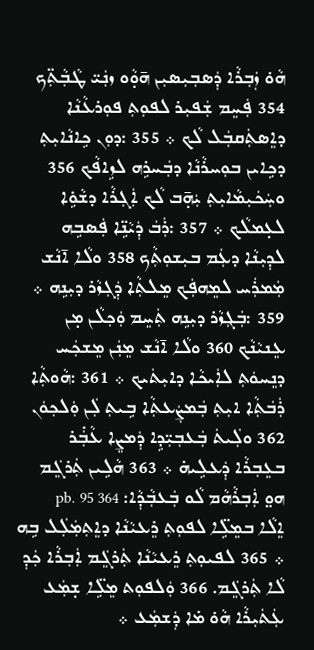ܗܵܘ̇ ܙܲܒܼܪܵܐ ܕܲܣܒܼܝܼܣܝܼܢ ܗ̄ܘ̣ܵܘ ܙܢܲܝ̈ ܛܵܒܼܵܬܼ̈ܟ 354 ܦܲܚܸܡ ܫܲܦܝܼܪ ܠܦܘܼܬܼ ܦܘܼܪܥܵܢܵܐ ܕܐܸܣܬܲܩܒܲܠ ܠܵܟ ܀ 355 :ܕܘܼܢ ܟܹܐܢܵܐܝܼܬܼ ܕܟܹܐܝܢ ܒܘܼܚܪܵܢܵܐ ܕܒܲܚܪܹܗ ܠܙܹܐܦܵܟ 356 ܘܚܲܟܿܝܼܡܵܐܝܼܬܼ ܝܲܗ̣̄ܒ ܠܵܟ ܐܲܓܼܪܵܐ ܕܫܵܘܹ̇ܐ ܠܥ̣ܡܠܵܟ ܀ 357 :ܪܲܒܿ ܕܲܝܵܢܹ̈ܐ ܦܲܣܒܹܗ ܠܕܼܝܼܢܵܐ ܕܥܲܡ ܒܝܼܫܘܼܬܼܵܟ 358 ܘܠܵܐ ܐ̄ܢܵܫ ܡܲܡܪܲܚ ܠܡܸܗܦܲܟ ܡܸܠܬܼܵܐ ܕܲܓܼܙܵܪ ܕܝܼܢܹܗ ܀ 359 :ܒܲܓܼܙܵܪ ܕܝܼܢܹܗ ܬܲܚܸܡ ܘܲܟܼܠܵܢ ܡ̣ܢ ܥܸܢܝܵܢܵܟ 360 ܘܠܵܐ ܐ̄ܢܵܫ ܡܸܢܲܢ ܡܸܫܟܲܚ ܕܢܸܚܘܿܬܼ ܠܐܲܝܟܵܐ ܕܐܝܼܬܿܝܟ ܀ 361 :ܗܵܘܬܼܵܐ ܪܲܒܿܬܼܵܐ ܐܝܼܬܼ ܒܲܡܨܲܥܬܼܵܐ ܒܹܝܬܼ ܠܲܢ ܘܲܠܟܼܘܿܢ 362 ܘܠܲܝܬܿ ܒܲܥܒܼܝܼ̈ܕܹܐ ܕܲܡܨܸܐ ܥܵܒܲ݁ܪ ܒܥܸܒܼܪܵܐ ܕܲܥܠܹܝܗ̇ ܀ 363 ܗܵܠܹܝܢ ܬܲܪܓܸܿܡ ܗܘ̤ ܐܲܒܼܪܵܗܵܡ ܠܵܘ ܒܲܥܒܼܵܕܼܵܐ: pb. 95 364 ܐܸܠܵܐ ܒܡܸܠܹ̈ܐ ܠܦܘܼܬܼ ܪܸܥܝܵܢܵܐ ܕܐܸܬܼܡܲܠܲܠ ܒܹܗ ܀ 365 ܠܦܝܘܼܬܼ ܪܸܥܝܵܢܵܐ ܬܲܪܓܸܿܡ ܐܲܒܼܪܵܐ ܟܲܕܼ ܠܵܐ ܬܲܪܓܸܿܡ. 366 ܘܲܠܦܘܼܬ ܡܸܠܹ̈ܐ ܫ̣ܡܲܥ ܥܲܬܿܝܼܪܵܐ ܗܵܘ̇ ܡ̇ܐ ܕܲܫܡܲܥ ܀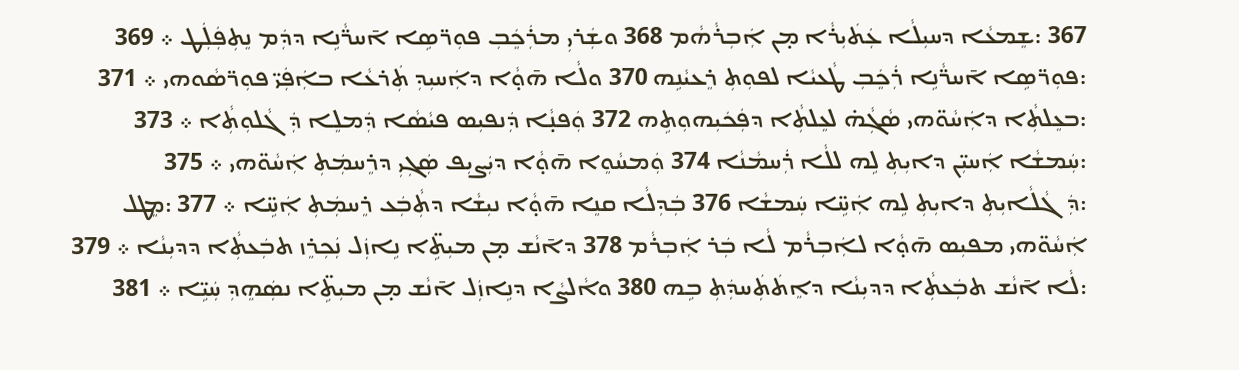367 :ܫܸܡܥܵܐ ܕܚܝܼܠܵܐ ܥܲܬܿܝܼܪܵܐ ܡ̣ܢ ܐܲܒܼܪܵܗܵܡ 368 ܘܫܲܪܝܼ ܡܪܲܟܸܿܒܼ ܦܘܼܪ̈ܣܹܐ ܐ̄ܚܪ̈ܵܢܹܐ ܕܕܲܡ ܢܸܬܼܦܲܠܲܛ ܀ 369 :ܦܘܼܪ̈ܣܹܐ ܐ̄ܚܪ̈ܵܢܹܐ ܪܲܟܸܿܒܼ ܛܵܥܝܵܐ ܠܦܘܼܬܼ ܪܸܥܝܵܢܹܗ 370 ܘܠܵܐ ܗ̄ܘ̣ܵܐ ܕܐܲܚܝܼܕܼ ܬܲܪܥܵܐ ܒܐܲܦܲܝ̈ ܦܘܼܪ̈ܣܵܘܗܝ ܀ 371 :ܒܥܸܠܬܼܵܐ ܕܐܲܚܵܘ̈ܗܝ ܣܵܓܼܵܗ̇ ܠܥܸܠܬܼܵܐ ܕܦܲܟܿܝܼܗܘܼܬܹܗ 372 ܘܲܦܢ̣ܵܐ ܕܲܢܦܝܼܣ ܦܝܵܣܵܐ ܕܲܡܠܸܐ ܕܲܓܵܠܘܼܬܼܵܐ ܀ 373 :ܚܲܡܫܵܐ ܐܲܚܝܼ̈ܢ ܕܐܝܼܬܼ ܠܹܗ ܠܠܵܐ ܪܲܚܡܵܢܵܐ 374 ܘܲܡܚܵܘܸܐ ܗ̄ܘ̣ܵܐ ܕܝܲܨܝܼܦ ܣܲܓܼܝܼ ܕܪܸܚܡܲܬܼ ܐܲܚܵܘ̈ܗܝ ܀ 375 :ܕܲܓܵܠܵܐܝܼܬܼ ܕܐܝܼܬܼ ܠܹܗ ܐܲܚܹ̈ܐ ܚܲܡܫܵܐ 376 ܒܲܕܼܠܵܐ ܩܢܸܐ ܗ̄ܘ̣ܵܐ ܢܝܼܫܵܐ ܕܬܼܵܒܲܥ ܪܸܚܡܲܬܼ ܐܲܚܹ̈ܐ ܀ 377 :ܡܸܛܠ ܐܲܚܵܘ̈ܗܝ ܡܦܝܼܣ ܗ̄ܘ̣ܵܐ ܠܐܲܒܼܪܵܡ ܠܵܐ ܒܲܪ ܐܲܒܼܪܵܡ 378 ܕܐ̄ܢܵܫ ܡ̣ܢ ܡܝܼܬܹ̈ܐ ܢܹܐܙܲܠ ܢܲܟܼܪܸܙ ܬܒܲܥܬܼܵܐ ܕܕܝܼܢܵܐ ܀ 379 :ܠܵܐ ܐ̄ܢܵܫ ܬܒܲܥܬܼܵܐ ܕܕܝܼܢܵܐ ܕܐܸܬܿܬܲܚܕܲܬܼ ܒܹܗ 380 ܘܐܵܠܨܵܐ ܕܢܹܐܙܲܠ ܐ̄ܢܵܫ ܡ̣ܢ ܡܝܼܬܹ̈ܐ ܢܣܲܗܸܕܼ ܚܲܝܹ̈ܐ ܀ 381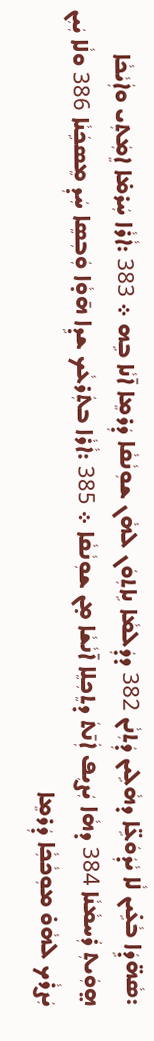:ܣܵܗ̈ܕܹܿܐ ܒܵܥܹ̇ܝܢ ܠܵܐ ܝܵܕܲܘܿܥܹ̈ܐ ܕܗܵܠܹܝܢ ܕܲܬܼܢܵܢ 382 ܕܕܲܠܡܵܐ ܢܹܐܬܼܘܿܢ ܠܗܵܢ ܫܘܼܢܵܩܵܐ ܕܲܪܡܸܐ ܐ̄ܢܵܐ ܒܹܗ ܀ 383 :ܐܵܪܵܐ ܚܲܪܡ̇ܐ ܐܸܡܲܬܼܝ ܘܐܲܝܵܟܵܐ ܗ̤ܘܲܝܬܼ ܪܲܚܡܵܢܵܐ 384 ܕܗܵܐ ܝܲܨܝܼܦ ܐܲܢ̄ܬܿ ܕܬܸܟܼܠܸܐ ܐ̄ܢܵܫܵܐ ܡ̣ܢ ܫܘܼܢܵܩܵܐ ܀ 385 :ܐܵܪܵܐ ܒܬܲܪܥܵܟ ܫܕܹܐ ܗ̄ܘ̣ܵܐ ܘܲܒܼܣܸܐ ܚܲܕܼ ܡܸܣܟܹܿܢܵܐ 386 ܘܠܵܐ ܝܲܝܼܢ ܝܲܨܪܵܟ ܠܗܵܘ̇ ܡܘܼܟܵܟܼܵܐ ܕܲܪܡܸܐ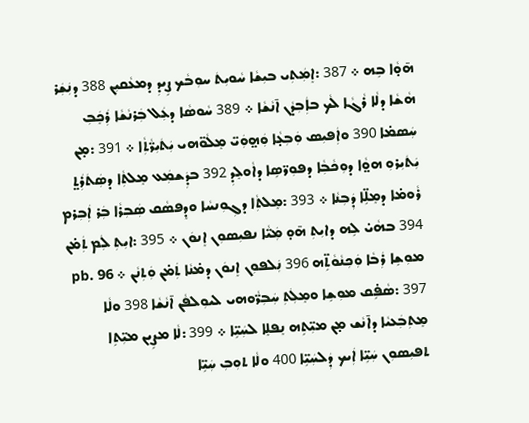ܗ̄ܘ̣ܵܐ ܒܹܗ ܀ 387 :ܐܸܡܲܬܼܝ ܒܝܼܫܵܐ ܚܵܘܝܼܬܿ ܚܘܼܒܵܟ ܨܹܝܕܼ ܕܡܥܵܩܝܼܢ 388 ܕܢܲܫܲܪ ܗܵܫܵܐ ܕܠܵܐ ܪܵܓܵܐ ܠܵܟ ܒܐܲܒܼܕܵܢ ܐ̄ܢܵܫܵܐ ܀ 389 ܚܵܘܣܵܐ ܕܥܲܠ ܒܲܪܢܵܫܵܐ ܪܲܟܸܿܒܼ ܚܲܣܡ̇ܐ 390 ܘܐܲܦܝܼܣ ܘܲܒܼܥ̣ܵܐ ܘܲܗ̤ܘܲܝ̈ ܡܸܠܵܘ̈ܗܝ ܝܲܬܿܝܼܪ̈ܵܬܼܵܐ ܀ 391 :ܡ̣ܢ ܝܲܬܿܝܼܪܘܼ ܗܘ̤ܵܐ ܕܘܼܟܵܒܼܵܐ ܕܦܘܼܪ̈ܣܹܐ ܕܐܵܘܠܸܕܼ 392 ܒܕܲܫܡܲܥ ܡܸܠܬܼܵܐ ܕܣܲܬܿܪܲܬ̤ ܪܵܘܡ̇ܐ ܕܡܸܠܹ̈ܐ ܕܲܒܼܢܵܐ ܀ 393 :ܡܸܠܬܼܵܐ ܕܓܼܘܼܢܚܵܐ ܘܕܸܦܣܵܩ ܣܲܒܼܪܵܐ ܒܲܪ ܐܲܒܼܪܡ 394 ܒܗܵܝ̇ ܠܹܗ ܕܐܝܼܬܼ ܗ̄ܘ̣ ܡܲܝ̈ܵܐ ܢܦܝܼܣܘܼܢ ܐܸܢܘܿܢ ܀ 395 :ܐܝܼܬܼ ܠܲܡ ܬܲܡ̇ܢ ܡܘܼܫܹܐ ܪܲܒܵܐ ܘܲܟܼܢܵܘܵܬܹ̈ܗ 396 ܢܲܠܦܘܼܢ ܐܸܢܘܿܢ ܕܡ̇ܢܵܐ ܬܲܡ̇ܢ ܘܲܬܼܢܵܢ ܀ pb. 96 397 :ܣܵܦܹ̇ܩ ܡܘܼܫܹܐ ܘܡܸܠܲܬܼ ܚܲܒܼܪ̈ܵܘܗܝ ܠܝܘܼܠܦܵܢ ܐ̄ܢܵܫܵܐ 398 ܘܠܵܐ ܡܸܬܼܒܲܥܝܵܐ ܕܐ̄ܢܵܫ ܡ̣ܢ ܡܝܼ̈ܬܹܗ ܢܸܦܠܸܐ ܠܚܲܝܹ̈ܐ ܀ 399 :ܠܵܐ ܡܨܹܝܢ ܡܝܼ̈ܬܹܐ ܬܦܝܼܣܘܼܢ ܚܲܝܹ̈ܐ ܐܲܝܟ ܕܲܠܚܲܝܹ̈ܐ 400 ܘܠܵܐ ܬܘܼܒܼ ܚܲܝܹ̈ܐ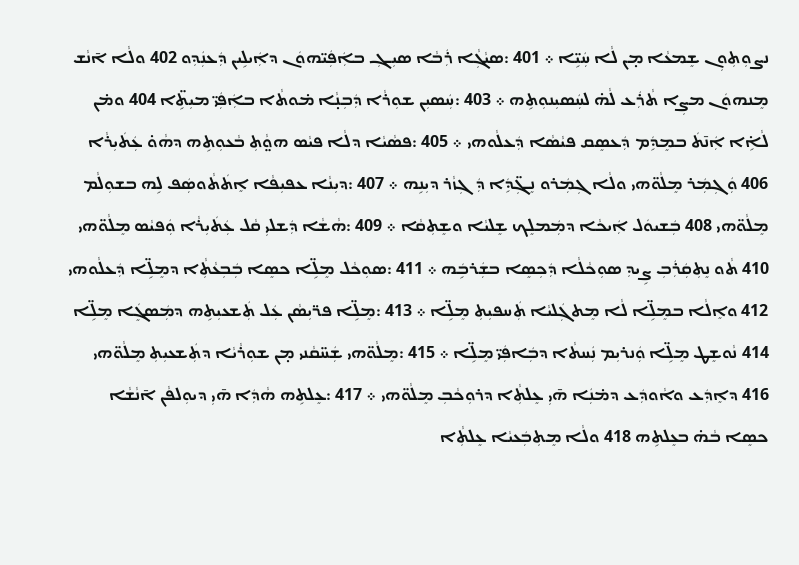ܢܨܘܼܬܼܘܼܢ ܫܸܡܥܵܐ ܡ̣ܢ ܠܵܐ ܚܲܝܹ̈ܐ ܀ 401 :ܣܝܵܓܼܵܐ ܪܲܒܵܐ ܣܝܼܓܼ ܒܐܲܦܲܝ̈ܗܘܿܢ ܕܐܲܝܠܹܝܢ ܕܲܥܢܲܕܼܘ 402 ܘܠܵܐ ܐ̄ܢܵܫ ܡܸܢܗܘܿܢ ܡܨܼܐ ܬܵܪܲܥ ܠܵܗ̇ ܠܚܲܣܝܼܢܘܼܬܹܗ ܀ 403 :ܚܲܣܝܼܢ ܫܘܼܪܵܐ ܕܲܒܼܢ̣ܵܐ ܡ̇ܘܬܵܐ ܒܐܲܦܲܝ̈ ܡܝܼܬܹ̈ܐ 404 ܘܡ̇ܢ ܠܵܐܹ̇ܐ ܐܲܢ̄ܬܿ ܒܡܸܕܹܿܡ ܕܲܥܣܸܩ ܦܝܵܣܵܐ ܕܲܥܠܵܘܗܝ ܀ 405 :ܦܣܵܝܵܐ ܕܠܵܐ ܦܝܵܣ ܗܘ̤ܵܬܼ ܒܵܥܘܼܬܹܗ ܕܗܵܘ̇ ܥܲܬܿܝܼܪܵܐ 406 ܘܲܓܼܡܲܪ ܡܸܠܵܘ̈ܗܝ ܘܠܵܐ ܓܼܡܲܪܘ ܢܸܓܼ̈ܕܹܿܐ ܕܲܓܼܙܵܪ ܕܝܼܢܹܗ ܀ 407 :ܕܝܼܢܵܐ ܥܦܝܼܦܵܐ ܐܸܬܿܬܵܘܣܲܦ ܠܹܗ ܒܫܘܼܠܵܡ ܡܸܠܵܘ̈ܗܝ 408 ܒܲܫܝܘܿܠ ܐܲܝܟܵܐ ܕܡܲܡܠܸܟ ܫܸܠܝܵܐ ܘܫܸܬܼܩܵܐ ܀ 409 :ܗܵܫܵܐ ܕܲܫܠܝܼ ܩܵܠ ܥܲܬܿܝܼܪܵܐ ܘܲܦܝܵܣ ܡܸܠܵܘ̈ܗܝ 410 ܬܵܘ ܢܸܬܼܩܲܪܲܒܼ ܨܹܝܕܼ ܣܘܼܟܵܠܵܐ ܕܲܟܼܣܸܐ ܒܫܲܪܒܹܿܗ ܀ 411 :ܣܘܼܟܵܠ ܡܸܠܹ̈ܐ ܟܣܸܐ ܒܲܒܼܥܵܬܼܵܐ ܕܡܸܠܹ̈ܐ ܕܲܥܠܵܘܗܝ 412 ܘܐܸܠܵܐ ܒܡܸܠܹ̈ܐ ܠܵܐ ܡܸܬܓܲܠܝܵܐ ܬܲܚܦܝܼܬܼ ܡܸܠܹ̈ܐ ܀ 413 :ܡܸܠܹ̈ܐ ܦܪ̈ܝܼܣܵܢ ܥܲܠ ܬܲܫܥܝܼܬܹܗ ܕܡܲܣܓܸܿܐ ܡܸܠܹ̈ܐ 414 ܢܵܘܫܸܛ ܡܸܠܹ̈ܐ ܘܲܢܪܝܼܡ ܢܲܚܬܵܐ ܕܒܲܐܦܲܝ̈ ܡܸܠܹ̈ܐ ܀ 415 :ܡܸܠܵܘ̈ܗܝ ܫܲܚ̈ܩܵܢܝ ܡ̣ܢ ܫܘܼܪܵܝܵܐ ܕܬܲܫܥܝܼܬܼ ܡܸܠܵܘ̈ܗܝ 416 ܕܐܸܕܲܥ ܘܐܵܘܕܲܥ ܕܡ̇ܢܲܐ ܗ̄ܝܼ ܥܸܠܬܼܵܐ ܕܪܘܼܟܵܒܼ ܡܸܠܵܘ̈ܗܝ ܀ 417 :ܥܸܠܬܹܗ ܗܵܕܲܐ ܗ̄ܝܼ ܕܝܘܼܠܦܵܢ ܐ̄ܢܵܫܵܐ ܟܣܸܐ ܒܵܗ̇ ܒܥܸܠܬܹܗ 418 ܘܠܵܐ ܡܸܬܼܒܲܥܝܵܐ ܥܸܠܬܼܵܐ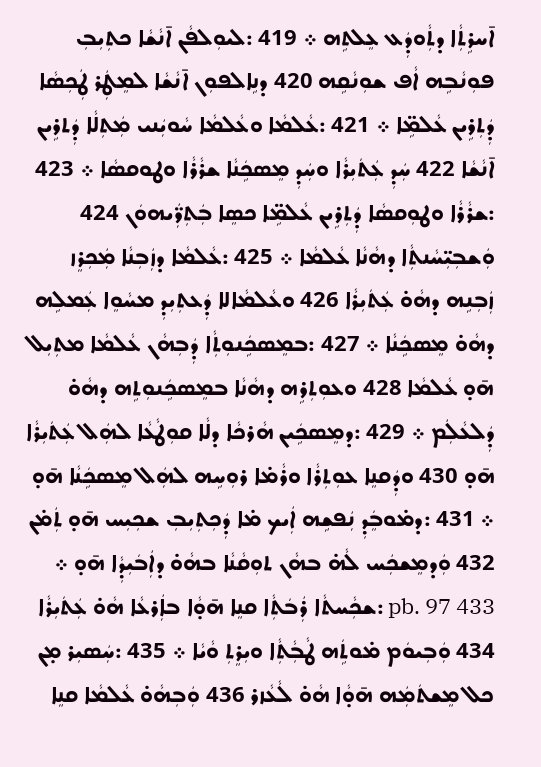ܐ̄ܚܪܹܬܼܵܐ ܕܬܼܵܘܕܲܥ ܥܸܠܬܹܗ ܀ 419 :ܠܝܘܼܠܦܵܢ ܐ̄ܢܵܫܵܐ ܟܬܼܝܼܒܼ ܦܘܼܢܵܒܹܗ ܐܵܦ ܫܘܼܢܵܩܹܗ 420 ܕܢܹܐܠܦܘܼܢ ܐ̄ܢܵܫܵܐ ܠܡܸܛܲܪ ܛܲܟܼܣܵܐ ܕܲܬܼܪܹܝܢ ܥܵܠܡܹ̈ܐ ܀ 421 :ܥܵܠܡܵܐ ܘܥܵܠܡܵܐ ܚܵܘܝܲܢܝ ܡܲܬܼܠܵܐ ܕܲܬܪܹܝܢ ܐ̄ܢܵܫܵܐ 422 ܚܲܕܼ ܥܲܬܿܝܼܪܵܐ ܘܚܲܕܼ ܡܸܣܟܹܿܢܵܐ ܫܪܵܪܵܐ ܘܛܘܩܣܵܐ ܀ 423 :ܫܪܵܪܵܐ ܘܛܘܼܩܣܵܐ ܕܲܬܼܪܹܝܢ ܥܵܠܡܹ̈ܐ ܟܣܸܐ ܒܲܬܼܪ̈ܲܝܗܘܿܢ 424 ܘܲܫܒܼܝܼ̈ܚܵܢܬܼܵܐ ܕܗܵܢܵܐ ܥܵܠܡܵܐ ܀ 425 :ܥܵܠܡܵܐ ܕܙܲܒܼܢܵܐ ܡܲܟܼܪܸܙ ܙܲܒܼܢܹܗ ܕܗܵܘ̇ ܥܲܬܿܝܼܪܵܐ 426 ܘܥܵܠܡܵܐܠܐ ܕܲܥܬܼܝܼܕܼ ܡܚܵܘܸܐ ܥܲܡܠܹܗ ܕܗܵܘ̇ ܡܸܣܟܹܿܢܵܐ ܀ 427 :ܒܡܸܣܟܹܿܢܘܼܬܼܵܐ ܕܲܒܼܗܵܢ ܥܵܠܡܵܐ ܡܬܼܝܼܠ ܗ̄ܘ̣ ܥܵܠܡܵܐ 428 ܘܥܘܼܬܼܪܹܗ ܕܗܵܢܵܐ ܒܡܸܣܟܹܿܢܘܼܬܹܗ ܕܗܵܘ̇ ܕܲܠܥܵܠܲܡ ܀ 429 :ܕܡܸܣܟܹܿܝܢ ܗܵܪܟܵܐ ܕܠܵܐ ܩܘܼܛܵܥܵܐ ܠܗܲܠ ܥܲܬܿܝܼܪܵܐ ܗ̄ܘ̣ 430 ܘܕܲܩܢܸܐ ܥܘܼܬܼܪܵܐ ܘܪܵܡ̇ܐ ܪܘܼܚܹܗ ܠܗܲܠ ܡܸܣܟܹܿܢܵܐ ܗ̄ܘ̣ ܀ 431 :ܕܡ̇ܘܒܸܿܕܼ ܢܲܦܫܹܗ ܐܲܝܟ ܡ̇ܐ ܕܲܟܼܬܼܝܼܒܼ ܫܟܼܝܼܚ ܗ̄ܘ̣ ܬܲܡ̇ܢ 432 ܘܲܕܡܸܫܟܲܚ ܠܵܗ̇ ܒܗܵܢ ܬܘܼܩܵܢܵܐ ܒܗܵܘ̇ ܕܐܲܒܿܝܼܕܼܵܐ ܗ̄ܘ̣ ܀ pb. 97 433 :ܫܟܼܵܚܬܵܐ ܪܲܒܿܬܼܵܐ ܩܢܸܐ ܗ̄ܘ̣ܵܐ ܒܐܲܪܥܵܐ ܗܵܘ̇ ܥܲܬܿܝܼܪܵܐ 434 ܘܲܒܼܝܘܿܡ ܡ̇ܘܬܹܿܗ ܛܵܒܼܵܬܼܵܐ ܘܝܼܪܸܬܼ ܘܵܝܵܐ ܀ 435 :ܚܲܣܝܼܪ ܡ̣ܢ ܟܠ ܡܸܫܬܿܡܲܗ ܗ̄ܘ̣ܵܐ ܗܵܘ̇ ܠܵܥܵܙܪ 436 ܘܲܒܼܗܵܘ̇ ܥܵܠܡܵܐ ܩܢܸܐ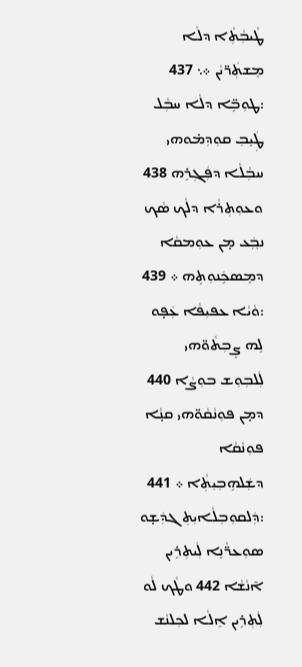ܛܵܝܒܼܵܬܼܵܐ ܕܠܵܐ ܡܸܫܬܲܪ̈ܝܵܢ ܀܆ 437 :ܛܘܼܒܹ̈ܐ ܕܠܵܐ ܚܒܼܵܠ ܛܲܝܸܒܼ ܩܘܼܕܼܡ̇ܘܗܝ ܚܒܼܵܠܵܐ ܕܦܲܓܼܪܹܗ 438 ܘܥܘܼܬܼܪܵܐ ܕܠܵܟ ܣܵܟ ܢܒ݂ܲܥ ܡ̣ܢ ܥܘܼܡܩܵܐ ܕܡܸܣܟܹܿܢܘܼܬܹܗ ܀ 439 :ܘܵܝܵܐ ܥܦܝܼܦܵܐ ܥܲܦ̣ܘ ܠܹܗ ܨܸܒܼܬܵܘ̈ܗܝ ܠܲܠܒܼܘܼܫ ܒܘܼܨܵܐ 440 ܕܡ̣ܢ ܦܘܼܢܵܩܵܘ̈ܗܝ ܩܢ̣ܵܐ ܦܘܼܢܵܩܵܐ ܕܫܲܠܗܹܒܼܝܼܬܼܵܐ ܀ 441 :ܕܲܠܩܘܼܒܼܠܵܐܝܼܬܼ ܓܕܲܫ̣ܘ ܣܘܼܥܪ̈ܵܢܹܐ ܠܲܝܬܼܪܹܝܢ ܐ̄ܢܵܫܵܐ 442 ܘܛܵܟ ܠܵܘ ܠܲܬܼܪܹܝܢ ܐܸܠܵܐ ܠܟܼܠܢܵܫ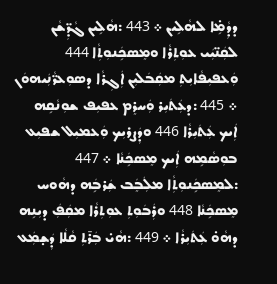ܕܕܼܵܡܹ̇ܐ ܠܗܵܠܹܝܢ ܀ 443 :ܗܵܠܹܝܢ ܓܵܕܼ̈ܫܵܢ ܠܩܲܢ̈ܝܲܝ ܥܘܼܬܼܪܵܐ ܘܡܸܣܟܹܿܢܘܼܬܼܵܐ 444 ܘܲܥܦܝܼܦܵܐܝܼܬܼ ܡܩܲܒܿܠܝܼܢ ܐܲܓܼܪܵܐ ܕܣܘܼܥܪ̈ܵܢܲܝܗܘܿܢ ܀ 445 :ܕܥܲܬܿܝܼܪ ܘܲܚܪܸܡ ܥܦܝܼܦ ܫܘܼܢܵܩܹܗ ܐܲܝܟ ܥܲܬܿܝܼܪܵܐ 446 ܘܕܲܨܪܝܼܟ ܘܲܥܡܝܼܠ ܫܦܝܼܥ ܒܘܼܣܵܡܹܗ ܐܲܝܟ ܡܸܣܟܹܿܢܵܐ ܀ 447 :ܠܡܸܣܟܹܿܢܘܼܬܼܵܐ ܡܠܲܒܸܿܒ ܫܲܪܒܹܿܗ ܕܗܵܘܚ ܡܸܣܟܹܿܢܵܐ 448 ܘܪܲܒܿܘܼܬܼ ܥܘܼܬܼܪܵܐ ܡܩܲܦܲ ܕܝܼܢܹܗ ܕܗܵܘ̇ ܥܲܬܿܝܼܪܵܐ ܀ 449 :ܗܵܝ̇ ܒܲܪ̄ܬܼ ܩܵܠܵܐ ܕܲܫ̣ܡܲܥ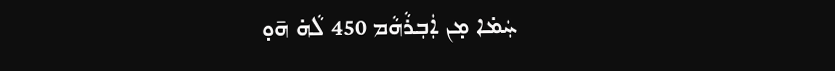ܚܲܡ̇ܐ ܡ̣ܢ ܐܲܒܼܪܵܗܵܡ 450 ܠܵܗ̇ ܗ̄ܘ̣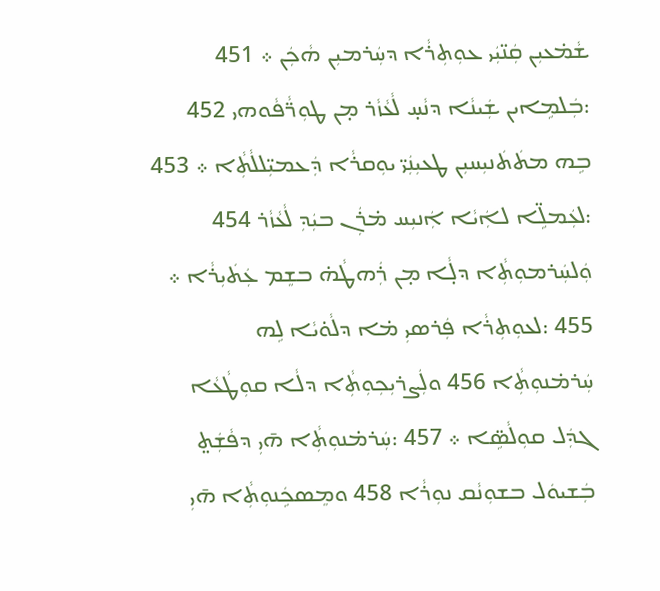ܫܵܡ̇ܥܝܼܢ ܩܲܢ̈ܝܲܝ ܥܘܼܬܼܪܵܐ ܕܚܲܪܡܝܼܢ ܗܵܟܲܢ ܀ 451 :ܒܲܠܡܹܐܝܢ ܫܲܝܢܵܐ ܕܢܵܚ̣ ܠܵܥܵܙܵܪ ܡ̣ܢ ܛܘܼܪ̈ܵܦܵܘܗܝ 452 ܒܹܗ ܡܬܿܬܿܢܝܼܚܝܼܢ ܛܥܝܼܢܲܝ̈ ܝܘܼܩܪܵܐ ܕܲܥܡܝܼ̈ܠܠܵܬܼܵܐ ܀ 453 :ܠܥܲܡܠܹ̈ܐ ܠܐܲܝܵܐ ܐܲܢܝܼܚ ܡ̇ܪܲܢ ܒܝܲܕܼ ܠܵܥܵܙܵܪ 454 ܘܲܠܚܲܪܡܘܼܬܼܵܐ ܕܠ̣ܵܐ ܡ̣ܢ ܪܲܗܛܵܗ̇ ܒܫܸܡ ܥܲܬܿܝܼܪܵܐ ܀ 455 :ܠܥܘܼܬܼܪܵܐ ܦܲܪܣܝܼ ܡ̇ܐ ܕܠܵܘ̇ܝܵܐ ܠܹܗ ܚܲܪܡ̇ܢܘܼܬܼܵܐ 456 ܘܠܲܨܪܝܼܟܼܘܼܬܼܵܐ ܕܠܵܐ ܩܘܼܛܵܥܵܐ ܓܕܲܠ ܩܘܼܠܵܣܹ̈ܐ ܀ 457 :ܚܲܪܡ̇ܢܘܼܬܼܵܐ ܗ̄ܝܼ ܕܦܵܫܲܬ̤ ܒܲܫܝܘܿܠ ܒܫܘܼܢܵܩ ܢܘܼܪܵܐ 458 ܘܡܸܣܟܹܿܢܘܼܬܼܵܐ ܗ̄ܝܼ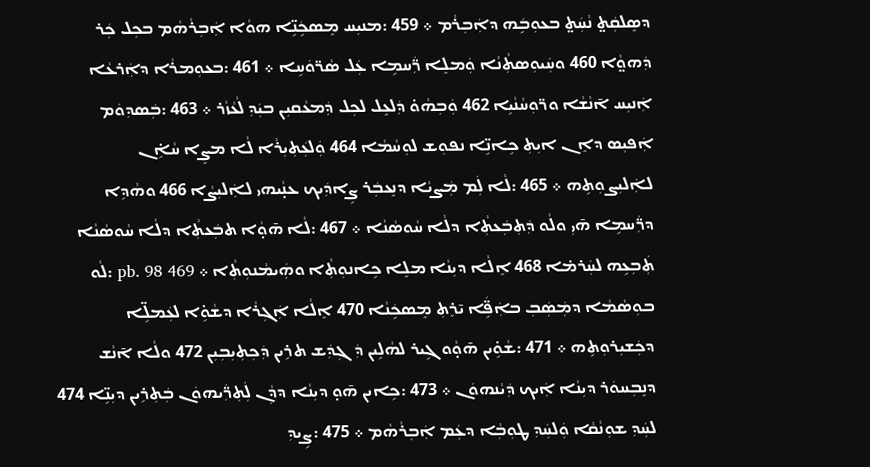ܕܣܸܠܩܲܬ̤ ܢܵܚܲܬ̤ ܒܥܘܼܒܹܿܗ ܕܐܲܒܼܪܵܡ ܀ 459 :ܡܢܝܼܚ ܡܸܣܟܹܿܢܹ̈ܐ ܗܘܵܐ ܐܲܒܼܪܵܗܵܡ ܒܟܼܠ ܟܲܪ ܕܲܗܘ̤ܵܐ 460 ܘܚܲܝܘܼܣܬܼܵܢܵܐ ܘܲܡܠܸܐ ܪ̈ܲܚܡܹܐ ܥܲܠ ܣܵܪ̈ܘܿܚܹܐ ܀ 461 :ܒܥܘܼܡܪܵܐ ܕܐܲܪܥܵܐ ܐܲܢܝܼܚ ܐ̄ܢܵܫܵܐ ܘܪ̈ܘܼܚܵܢܵܝܹܐ 462 ܘܲܒܼܗܵܘ̇ ܕܲܠܥܸܠ ܠܟܼܠ ܕܲܡܥܵܩܝܼܢ ܒܝܲܕܼ ܠܵܥܵܙܵܪ ܀ 463 :ܒܲܣܕܼܘܿܡ ܐܲܦܝܼܣ ܕܐܸܢ ܐܝܼܬܼ ܟܹܐܢܹ̈ܐ ܢܦܘܼܫ ܠܘܼܚܵܡܵܐ 464 ܘܲܠܥܲܬܼܝܼܪܵܐ ܠܵܐ ܡܨܸܐ ܚܵܐܹ̇ܢ ܠܐܲܠܝܼܨܘܼܬܹܗ ܀ 465 :ܠܵܐ ܠܲܡ ܡܲܨܝܵܐ ܕܢܸܥܒܲܪ ܨܹܐܕܲܝܟ ܥܢ̣ܵܝܗܝ ܠܐܲܠܝܼܨܵܐ 466 ܘܗܵܕܹܐ ܕܪ̈ܲܚܡܹܐ ܗ̄ܝܼ ܘܠܵܘ ܕܲܬܼܒܲܥܬܼܵܐ ܕܠܵܐ ܚܵܘܣܵܢܵܐ ܀ 467 :ܠܵܐ ܗ̄ܘ̣ܵܐ ܬܒܲܥܬܼܵܐ ܕܠܵܐ ܚܵܘܣܵܢܵܐ ܬܲܒܼܥܹܗ ܠܚܲܪܡ̇ܐ 468 ܐܸܠܵܐ ܕܝܼܢܵܐ ܡܠܸܐ ܟܹܐܢܘܼܬܼܵܐ ܘܗܲܝܡܵܢܘܼܬܼܵܐ ܀ pb. 98 469 :ܠܵܘ ܒܘܼܣܵܡܵܐ ܕܡܲܣܲܒܼ ܒܐܲܦܹ̈ܿܐ ܝ̄ܪܸܬܼ ܡܸܣܟܹܿܢܵܐ 470 ܐܸܠܵܐ ܐܲܓܼܪܵܐ ܕܫܵܘܹ̇ܐ ܠܥܲܡܠܹ̈ܐ ܕܟܲܫܝܼܪܘܼܬܹܗ ܀ 471 :ܫܵܘܹ̇ܝܢ ܗ̄ܘ̣ܵܘ ܓܹܝܪ ܠܗܵܠܹܝܢ ܕܲܓܼܕܲܫ ܬܪܹܝܢ ܕܲܟܼܬܼܝܼܒܼܝܼܢ 472 ܘܠܵܐ ܐ̄ܢܵܫ ܕܢܸܒܼܚܘܿܪ ܕܝܼܢܵܐ ܐܲܝܟ ܕܲܝܵܢܗܘܿܢ ܀ 473 :ܟܹܐܝܢ ܗ̄ܘ̣ ܕܝܼܢܵܐ ܕܕܼܵܢ ܠܲܬܼܪ̈ܲܝܗܘܿܢ ܒܲܬܼܪܹܝܢ ܕܝܼܢܹ̈ܐ 474 ܠܚܲܕܼ ܫܘܼܢܵܩܵܐ ܘܲܠܚܲܕܼ ܛܘܼܒܼܵܐ ܕܥܲܡ ܐܲܒܼܪܵܗܵܡ ܀ 475 :ܨܹܝܕܼ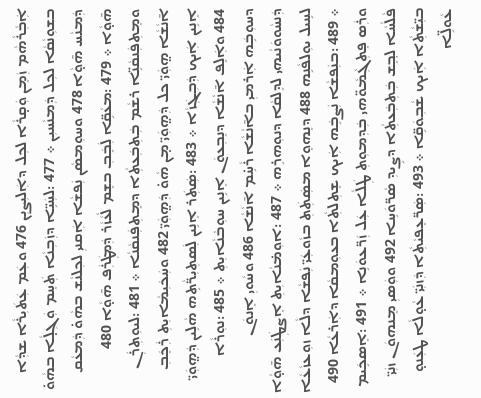ܐܲܒܼܵܪܵܗܵܡ ܙܲܡܸܢ ܘܲܩ̣ܪܵܐ ܠܟܼܠ ܕܐܲܠܝܼܨܝܼܢ 476 ܘܥܲܡ ܥܲܬܿܝܼܪܵܐ ܫܕܼܵܐ ܒܫܘܼܢܵܩܵܐ ܠܟܼܠ ܕܲܡܢܵܚܝܼܢ ܀ 477 :ܠܚܲܝܹ̈ܐ ܕܙܲܒܼܢܵܐ ܬܲܚܸܡ ܘܲܓܼܠ̣ܵܐ ܒܗܵܘ̇ ܕܲܡܢܵܚ ܗ̄ܘ̣ܵܐ 478 ܘܚܘܼܡܣܵܢ ܢܲܦܫܵܐ ܐܲܩܢܝܼ ܠܟܼܠܢܵܫ ܒܗܵܘ̇ ܕܲܡܥܵܩ ܗ̄ܘ̣ܵܐ ܀ 479 :ܡܥܵܩܹ̈ܐ ܠܲܒܸܿܒܼ ܒܫܸܡ ܠܵܥܵܙܵܪ ܕܲܡܛܲܪܲܦ ܗ̄ܘ̣ܵܐ 480 ܘܡܸܬܼܦܲܢܩܵܢܹ̈ܐ ܪܫܵܡ ܒܲܬܼܒܲܥܬܼܵܐ ܕܡܸܬܼܦܲܢܩܵܢܵܐ ܀ 481 :ܠܝܘܼܬܼܪܲܢ ܐ̄ܢܵܫܵܐ ܗ̤ܘܲܝ̈ ܟܠ ܕܲܗ̤ܘܲܝ̈ ܡ̣ܢ ܗܵܘ̇ ܕܲܗ̤ܘܲܝ̈ 482 ܘܚܲܟܿܝܼܡܵܐܝܼܬܼ ܪܲܟܸܿܒܼ ܐܸܢܹܝܢ ܐܲܝܟ ܕܲܒܼܓܲܙܵܐ ܀ 483 :ܣܲܬܲܪ ܐܸܢܹܝܢ ܠܲܣܬܼܝܼܪ̈ܵܬܹܗ ܗܵܠܹܝܢ ܕܲܗ̤ܘܲܝ̈ 484 ܘܐܲܠܸܦ ܐ̄ܢܵܫܵܐ ܕܢܸܒܼܥܘܿܢ ܐܸܢܹܝܢ ܚܘܼܒܵܢܵܐܝܼܬܼ ܀ 485 :ܢܘܼܪܵܐ ܕܚܘܼܒܹܿܗ ܐܲܪܡܝܼ ܒܐ̄ܢܵܫܵܐ ܪܵܚܹ̇ܡ ܐ̄ܢܵܫܵܐ 486 ܘܚܵܘܝܼ ܐܸܢܘܿܢ ܕܲܢܚܵܘܘܿܢܵܝܗܝ ܠܕܸܠܩܵܐ ܕܢܘܼܗܪܹܗ ܀ 487 :ܐܘܼܡ̇ܢܵܐܝܼܬܼ ܐܸܨܛܲܢܲܥ ܗ̄ܘ̣ܵܐ ܠܚܹܝܠ ܝܘܼܠܦܵܢܹܗ 488 ܕܢܸܗܘܸܐ ܡܣܲܬܲܬܼ ܒܙܵܘܥܲܝ̈ ܢܲܦܫܵܐ ܕܠܵܐ ܙܘܼܥܙܵܥܵܐ ܀ 489 :ܒܢܲܦܫܵܐ ܢܲܨܒܹܿܗ ܐܲܝܟ ܫܸܬܼܠܬܼܵܐ ܒܥܘܼܡܩܵܐ ܕܐܲܪܥܵܐ 490 ܘܪܲܣ ܦܸܬܼܓܼܵܡܵܘ̈ܗܝ ܒܲܕܼܡܘܼܬܼ ܛܲܠܵܐ ܥܲܠ ܙܲܪ̈ܥܘܿܢܹܐ ܀ 491 :ܐܸܣܟܹܿܝܡ ܦܵܠܵܚܵܐ ܠܒܸ݂ܫ ܒܲܬܼܒܲܥܬܼܵܐ ܕܨܹܝܕܼ ܣܵܪ̈ܘܿܚܹܐ 492 ܘܘܲܣܝܼ ܡܸܢܗܘܿܢ ܙܢܲܝ̈ ܒܝܼ̈ܫܵܬܼܵܐ ܐܲܝܟ ܫܵܒܼܘܿܩܹ̈ܐ ܀ 493 :ܣܲܪ̈ܥܸܦܝܵܬܼܵܐ ܕܲܙܢܲܝ̈ ܥܵܘ̣ܠܵܐ ܛܥܲܢܘ̣ ܥܵܘܠܹ̈ܐ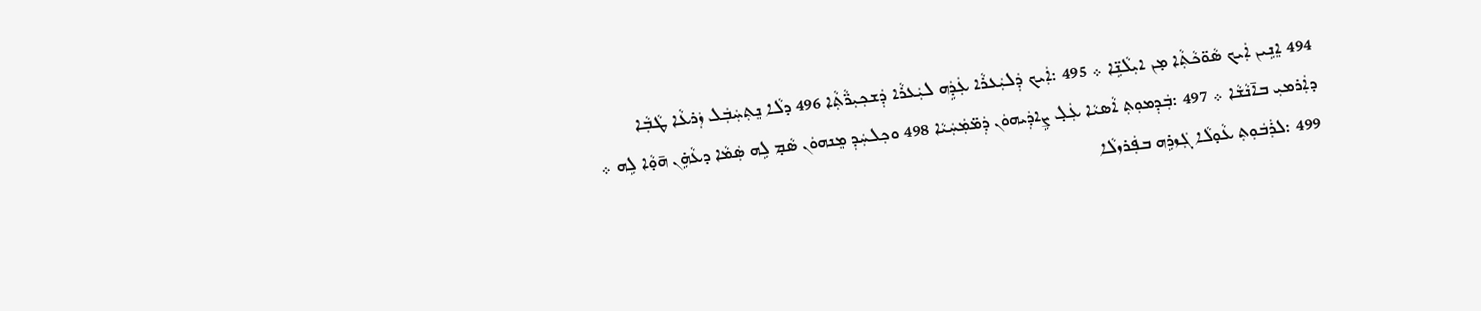494 ܐܸܢܹܝܢ ܐܲܝܟ ܣܵܘ̈ܟܵܬܼܵܐ ܡ̣ܢ ܐܝܼܠܵܢܹ̈ܐ ܀ 495 :ܐܲܝܟ ܕܲܠܝܲܥܪܵܐ ܥܲܕܹܿܗ ܠܝܲܥܪܵܐ ܕܲܫܟܼܝܼܪ̈ܵܬܼܵܐ 496 ܕܠܵܐ ܢܸܬܼܚܲܒܲܠ ܙܲܪܥܵܐ ܛܵܒܼܵܐ ܕܐܲܪܡܝܼ ܒܐ̄ܢܵܫܵܐ ܀ 497 :ܒܲܕܼܡܘܼܬܼ ܐܵܣܝܵܐ ܥܲܠ̣ ܨܹܐܕܲܝܗܘܿܢ ܕܲܡ̈ܡܲܚܲܝܵܐ 498 ܘܟܼܠܚܲܕܼ ܡܸܢܗܘܿܢ ܣܵܡ̣ ܠܹܗ ܣܲܡܵܐ ܕܥܵܗܹ̇ܢ ܗ̄ܘ̣ܵܐ ܠܹܗ ܀ 499 :ܠܪܲܒܿܘܼܬܼ ܥܵܘ̣ܠܵܐ ܓܲܙܪܹܗ ܒܦܲܪܙܠܵܐ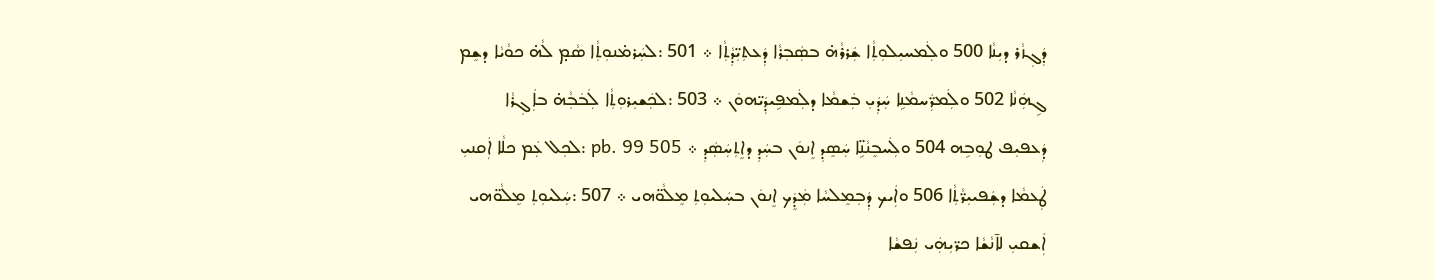ܕܲܓܼܙܵܪ ܕܝܼܢܵܐ 500 ܘܠܲܡܚܝܼܠܘܼܬܼܵܐ ܫܲܪܪܵܗ̇ ܒܣܲܒܼܪܵܐ ܕܲܥܬܼܝܼ̈ܕܼܵܬܼܵܐ ܀ 501 :ܠܚܲܪܡ̇ܢܘܼܬܼܵܐ ܣܵܡ̣ ܠܵܗ̇ ܟܘܵܝܵܐ ܕܫܸܡ ܓܹܗܲܢܵܐ 502 ܘܠܲܡܪ̈ܲܚܡܵܢܹܐ ܚܲܕܲܝܼ ܒܲܫܡܵܐ ܕܠܲܡܦܹܝܕܲܝ̈ܗܘܿܢ ܀ 503 :ܠܟܲܫܝܼܪܘܼܬܼܵܐ ܠܲܒܿܒܼܵܗ̇ ܒܐܲܓܼܪܵܐ ܕܲܥܦܝܼܦ ܛܘܼܒܹܗ 504 ܘܠܲܚܒܸܢܵܢܹ̈ܐ ܚܲܣܸܕܼ ܐܸܢܘܿܢ ܒܚܲܕܼ ܕܐܸܬܼܚܲܣܲܕܼ ܀ pb. 99 505 :ܠܟܼܠ ܥܲܡ ܟܠܵܐ ܐܲܩܢܝܼ ܛܲܥܡܵܐ ܕܫܲܦܝܝܼܪ̈ܵܬܼܵܐ 506 ܘܐܲܝܟ ܕܲܒܼܡܸܠܚܵܐ ܡܲܕܸܿܟ ܐܸܢܘܿܢ ܒܚܲܠܝܘܼܬܼ ܡܸܠܵܘ̈ܗܝ ܀ 507 :ܚܲܠܝܘܼܬܼ ܡܸܠܵܘ̈ܗܝ ܐܲܫܩܝܼ ܠܐ̄ܢܵܫܵܐ ܟܪ̈ܝܼܗܲܝ ܢܲܦܫܵܐ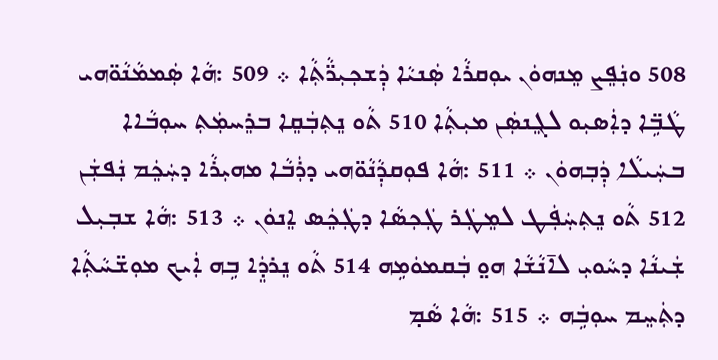508 ܘܢܲܦܸܨ ܡܸܢܗܘܿܢ ܝܘܼܩܪܵܐ ܣܲܢܝܵܐ ܕܲܫܟܼܝܼܪ̈ܵܬܼܵܐ ܀ 509 :ܗܵܐ ܣܲܡܡܵܢܵܘ̈ܗܝ ܛܵܒܹ̈ܐ ܕܐܲܣܝܼܘ ܠܓܸܢܣܲܢ ܡܝܼܬܼܵܐ 510 ܬܵܘ ܢܸܬܼܒܲܩܸܐ ܒܪܸܚܡܲܬܼ ܚܘܼܒܵܐܐ ܒܚܲܝܠܵܐ ܕܲܒܼܗܘܿܢ ܀ 511 :ܗܵܐ ܦܘܼܩܕܼܵܢܵܘ̈ܗܝ ܕܪܲܒܵܐ ܡܗܝܼܪܵܐ ܕܚܲܟܸܿܡ ܢܲܦܫܲܢ 512 ܬܵܘ ܢܸܬܼܚܲܦܲܛ ܠܡܸܛܲܪ ܛܲܟܼܣܵܐ ܕܛܲܟܸܿܣ ܐܸܢܘܿܢ ܀ 513 :ܗܵܐ ܫܒܼܝܼܠ ܫܲܝܢܵܐ ܕܚܵܘܝܼ ܠܐ̄ܢܵܫܵܐ ܗܘ̤ ܒܲܩܡܘܿܡܹܗ 514 ܬܵܘ ܢܸܪܕܸܿܐ ܒܹܗ ܐܲܝܟ ܡܘܼܫ̈ܚܵܬܼܵܐ ܕܬܲܚܸܡ ܚܘܼܒܹܿܗ ܀ 515 :ܗܵܐ ܣܵܡ̣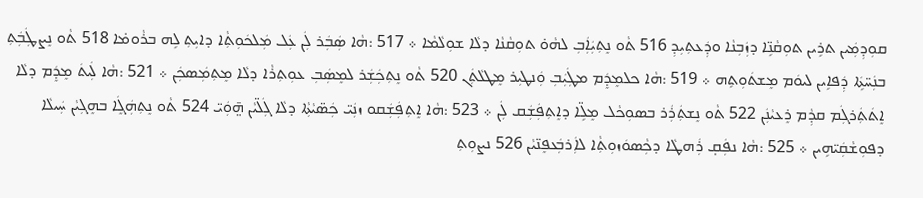ܩܘܼܕܼܡܲܝܢ ܬܪܹܝܢ ܬܘܼܩܵܢܹ̈ܐ ܕܙܲܒܼܢܵܐ ܘܕܲܥܬܼܝܼܕܼ 516 ܬܵܘ ܢܸܬܼܝܲܐܲܒܼ ܠܗܵܘ̇ ܬܘܼܩܵܢܵܐ ܕܠܵܐ ܫܘܼܠܵܡܵܐ ܀ 517 :ܗܵܐ ܣܲܒܲܪ ܠܲܢ ܥܲܠ ܡܲܠܟܿܘܼܬܼܵܐ ܕܐܝܼܬܼ ܠܹܗ ܒܪܵܘܡ̇ܐ 518 ܬܵܘ ܢܸܨܛܲܒܲܬܼ ܒܢܲܚ̈ܬܹܿܐ ܕܲܦܐܹܝܢ ܠܝܘܿܡ ܡܸܫܬܿܘܼܬܹܗ ܀ 519 :ܗܵܐ ܟܠܡܸܕܸܿܡ ܡܛܲܝܲܒܼ ܘܲܢܛܝܼܪ ܡܸܛܠܵܬܲܢ 520 ܬܵܘ ܢܸܬܼܟܲܫܲܪ ܠܡܸܣܲܒܼ ܥܘܼܬܼܪܵܐ ܕܠܵܐ ܡܸܬܼܡܲܣܟܲܢ ܀ 521 :ܗܵܐ ܠܲܝܬܿ ܡܸܕܸܿܡ ܕܠܵܐ ܐܸܬܿܬܲܪܓܲܡ ܩܕܼܵܡ ܪܸܥܝܵܢܲܢ 522 ܬܵܘ ܢܸܫܬܲܪܲܪ ܒܣܘܼܟܵܠ ܡܸܠܹ̈ܐ ܕܐܸܬܼܦܲܫܲܩ ܠܲܢ ܀ 523 :ܗܵܐ ܐܸܬܼܦܲܫܲܩܘ ܙܢܲܝ̈ ܟܲܣ̈ܝܵܬܼܵܐ ܕܠܵܐ ܓܲܠ̈ܝܵܢ ܗ̤̄ܘܲܝ̈ 524 ܬܵܘ ܢܸܬܼܗܲܓܸܿܐ ܒܗܸܓܼܝܵܢ ܚܲܝܠܵܐ ܕܦܘܼܫܵܩܲܝ̈ܗܹܝܢ ܀ 525 :ܗܵܐ ܢܦܲܩ̣ ܪܲܗܛܵܐ ܕܟܼܵܣܘܿܙܘܼܬܼܵܐ ܠܐܲܪܒܲܥܦܸܢ̈ܝܵܢ 526 ܢܨܘܼܬܼ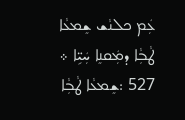ܥܲܡ ܟܠܢܵܫ ܫܸܡܥܵܐ ܛܵܒܼܵܐ ܕܡܲܩܢܸܐ ܚܲܝܹ̈ܐ ܀ 527 :ܫܸܡܥܵܐ ܛܵܒܼܵܐ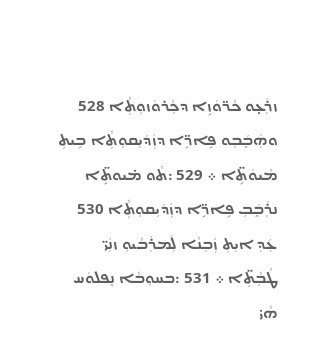ܙܪܲܥ̣ܘ ܟܵܪ̈ܘܿܙܹܐ ܕܟܼܵܪܘܿܙܘܼܬܼܵܐ 528 ܘܗܲܒܸܿܒܼܘ ܦܹܐܪܹ̈ܐ ܕܙܲܕܿܝܼܩܘܼܬܼܵܐ ܒܹܝܬܼ ܡܵܝܘܿܬܹ̈ܐ ܀ 529 :ܬܵܘ ܡ̇ܝܘܬܹ̈ܐ ܢܪܲܒܸܿܒܼ ܦܹܐܪܹ̈ܐ ܕܙܲܕܿܝܼܩܘܼܬܼܵܐ 530 ܥܲܕܼ ܐܝܼܬܼ ܙܲܒܼܢܵܐ ܠܲܡܪܲܒܵܝܘܼ ܙܢܲܝ̈ ܛܵܒܼܵܬܼ̈ܐ ܀ 531 :ܒܚܘܼܒܵܐ ܢܸܦܠܘܿܚ ܗܵܝ̇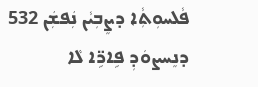ܦܵܠܚܘܼܬܼܵܐ ܕܨܸܒܼܝܵܢ ܢܲܦܫܲܢ 532 ܕܢܸܚܨܘܿܕܼ ܦܹܐܪܹ̈ܐ ܠܵܐ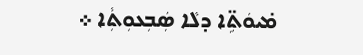ܡ̇ܝܘܿܬܹ̈ܐ ܕܠܵܐ ܣܲܒܼܥܘܼܬܼܵܐ ܀